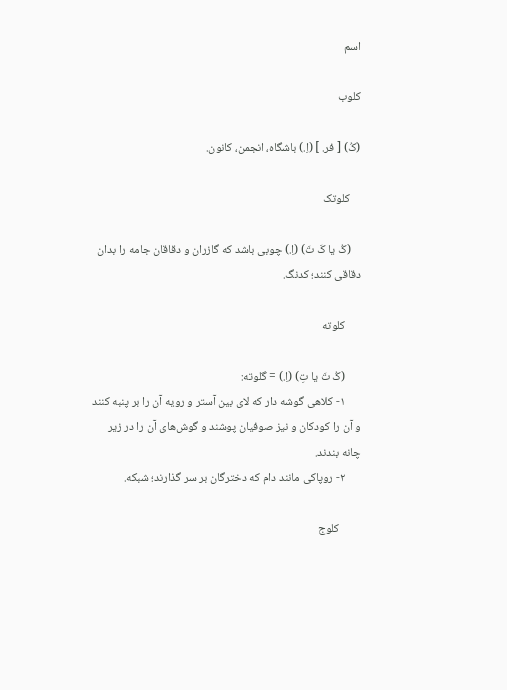اسم

کلوب

(کُ) [ فر. ] (اِ.) باشگاه، انجمن، کانون.

    کلوتک

    (کُ یا کَ تَ) (اِ.) چوبی باشد که گازران و دقاقان جامه را بدان دقاقی کنند؛ کدنگ.

      کلوته

      (کُ تَ یا تِ) (اِ.) = گلوته:
      ۱- کلاهی گوشه دار که لای بین آستر و رویه آن را بر پنبه کنند و آن را کودکان و نیز صوفیان پوشند و گوش‌های آن را در زیر چانه بندند.
      ۲- روپاکی مانند دام که دخترگان بر سر گذارند؛ شبکه.

        کلوج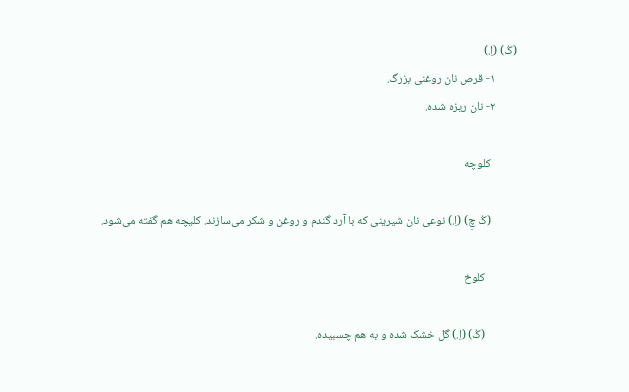(کُ) (اِ.)
        ۱- قرص نان روغنی بزرگ.
        ۲- نان ریزه شده.

          کلوچه

          (کُ چِ) (اِ.) نوعی نان شیرینی که با آرد گندم و روغن و شکر می‌سازند. کلیچه هم گفته می‌شود.

            کلوخ

            (کُ) (اِ.) گل خشک شده و به هم چسبیده.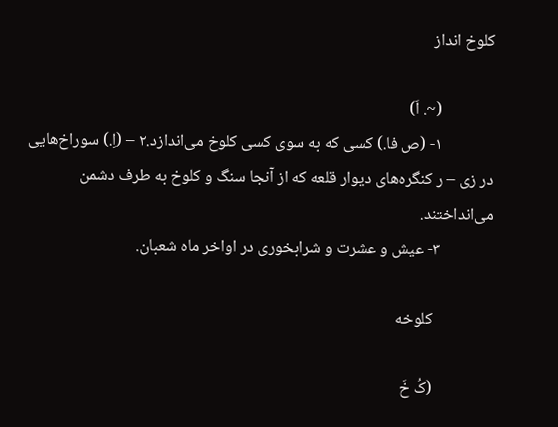کلوخ انداز

              (~. اَ)
              ۱- (ص فا.) کسی که به سوی کسی کلوخ می‌اندازد.۲ – (اِ.) سوراخ‌هایی در زی – ر کنگره‌های دیوار قلعه که از آنجا سنگ و کلوخ به طرف دشمن می‌انداختند.
              ۳- عیش و عشرت و شرابخوری در اواخر ماه شعبان.

                کلوخه

                (کُ خَ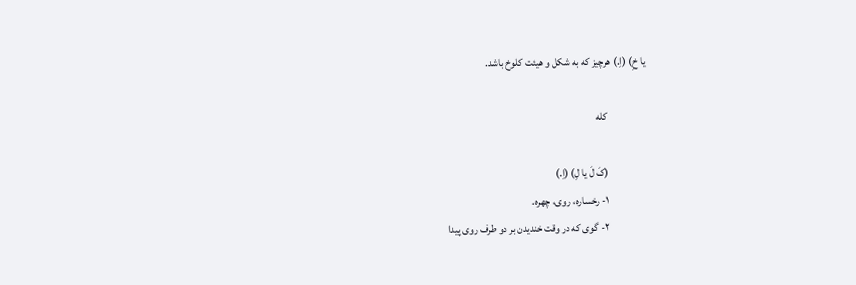یا خِ) (اِ.) هرچیز که به شکل و هیئت کلوخ باشد.

                  کله

                  (کَ لَ یا لِ) (اِ.)
                  ۱- رخساره، روی، چهره.
                  ۲- گوی که در وقت خندیدن بر دو طرف روی پیدا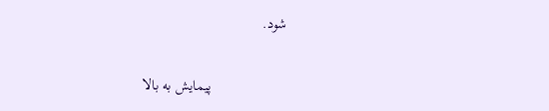شود.

                    پیمایش به بالا